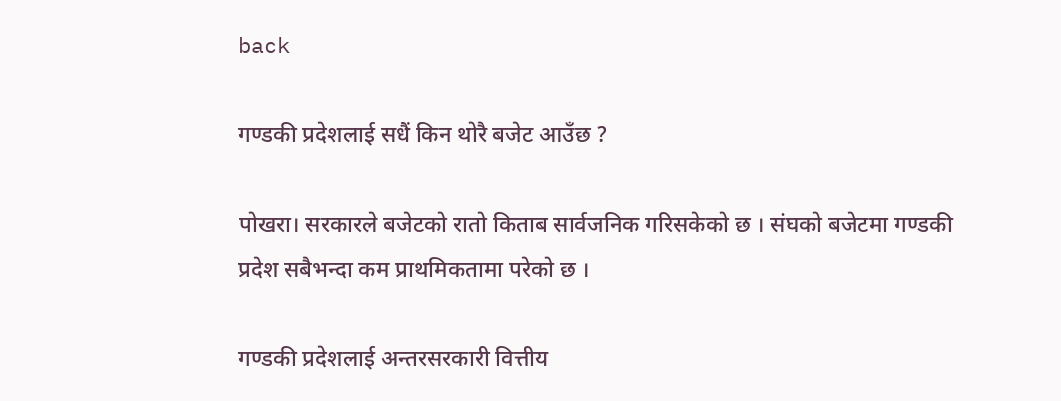back

गण्डकी प्रदेशलाई सधैं किन थोरै बजेट आउँछ ?

पोखरा। सरकारले बजेटको रातो किताब सार्वजनिक गरिसकेको छ । संघको बजेटमा गण्डकी प्रदेश सबैभन्दा कम प्राथमिकतामा परेको छ ।

गण्डकी प्रदेशलाई अन्तरसरकारी वित्तीय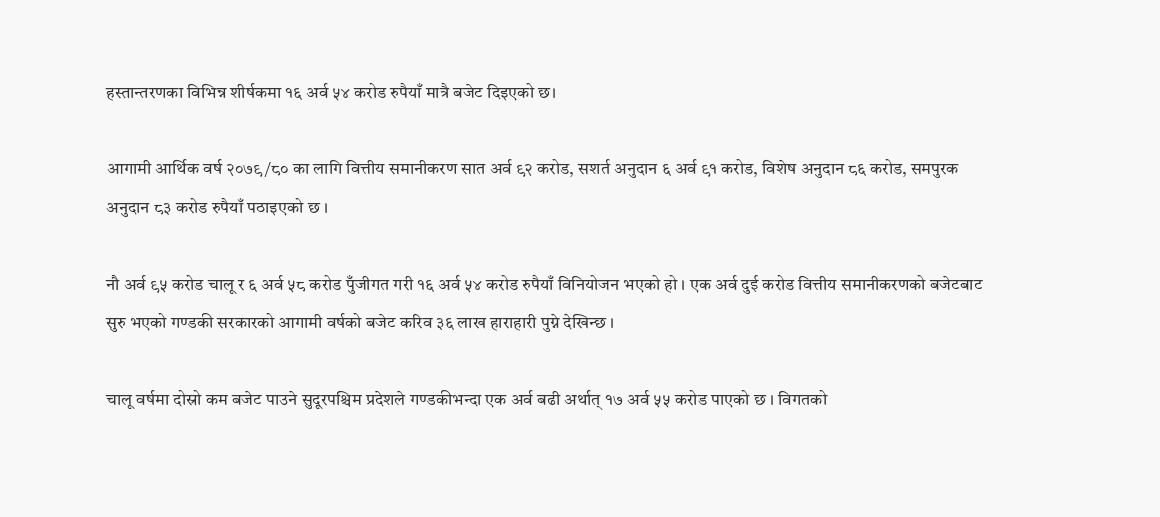हस्तान्तरणका विभिन्न शीर्षकमा १६ अर्व ५४ करोड रुपैयाँ मात्रै बजेट दिइएको छ।

आगामी आर्थिक वर्ष २०७९/८० का लागि वित्तीय समानीकरण सात अर्व ९२ करोड, सशर्त अनुदान ६ अर्व ९१ करोड, विशेष अनुदान ८६ करोड, समपुरक अनुदान ८३ करोड रुपैयाँ पठाइएको छ ।

नौ अर्व ९५ करोड चालू र ६ अर्व ५८ करोड पुँजीगत गरी १६ अर्व ५४ करोड रुपैयाँ विनियोजन भएको हो । एक अर्व दुई करोड वित्तीय समानीकरणको बजेटबाट सुरु भएको गण्डकी सरकारको आगामी वर्षको बजेट करिव ३६ लाख हाराहारी पुग्ने देखिन्छ ।

चालू वर्षमा दोस्रो कम बजेट पाउने सुदूरपश्चिम प्रदेशले गण्डकीभन्दा एक अर्व बढी अर्थात् १७ अर्व ५५ करोड पाएको छ । विगतको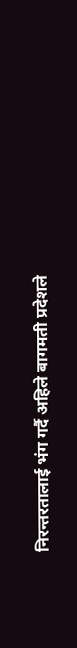निरन्तरतालाई भंग गर्दै अहिले बागमती प्रदेशले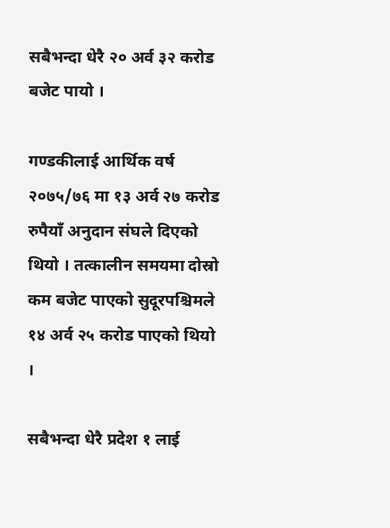सबैभन्दा धेरै २० अर्व ३२ करोड बजेट पायो ।

गण्डकीलाई आर्थिक वर्ष २०७५/७६ मा १३ अर्व २७ करोड रुपैयाँ अनुदान संघले दिएको थियो । तत्कालीन समयमा दोस्रो कम बजेट पाएको सुदूरपश्चिमले १४ अर्व २५ करोड पाएको थियो ।

सबैभन्दा धेरै प्रदेश १ लाई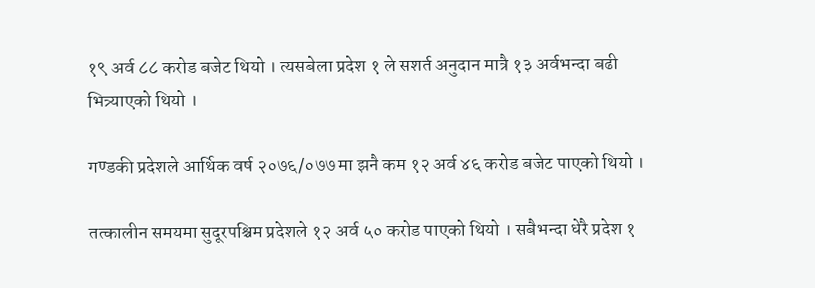१९ अर्व ८८ करोड बजेट थियो । त्यसबेला प्रदेश १ ले सशर्त अनुदान मात्रै १३ अर्वभन्दा बढी भित्र्याएको थियो ।

गण्डकी प्रदेशले आर्थिक वर्ष २०७६/०७७ मा झनै कम १२ अर्व ४६ करोड बजेट पाएको थियो ।

तत्कालीन समयमा सुदूरपश्चिम प्रदेशले १२ अर्व ५० करोड पाएको थियो । सबैभन्दा धेरै प्रदेश १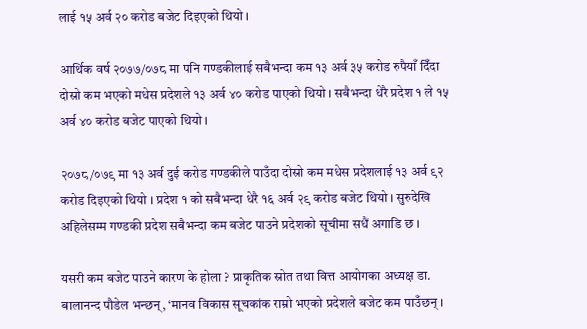लाई १५ अर्व २० करोड बजेट दिइएको थियो ।

आर्थिक वर्ष २०७७/०७८ मा पनि गण्डकीलाई सबैभन्दा कम १३ अर्व ३५ करोड रुपैयाँ दिँदा दोस्रो कम भएको मधेस प्रदेशले १३ अर्व ४० करोड पाएको थियो । सबैभन्दा धेरै प्रदेश १ ले १५ अर्व ४० करोड बजेट पाएको थियो ।

२०७८/०७९ मा १३ अर्व दुई करोड गण्डकीले पाउँदा दोस्रो कम मधेस प्रदेशलाई १३ अर्व ९२ करोड दिइएको थियो । प्रदेश १ को सबैभन्दा धेरै १६ अर्व २९ करोड बजेट थियो । सुरुदेखि अहिलेसम्म गण्डकी प्रदेश सबैभन्दा कम बजेट पाउने प्रदेशको सूचीमा सधैं अगाडि छ ।

यसरी कम बजेट पाउने कारण के होला ? प्राकृतिक स्रोत तथा वित्त आयोगका अध्यक्ष डा. बालानन्द पौडेल भन्छन्, ‘मानव विकास सूचकांक राम्रो भएको प्रदेशले बजेट कम पाउँछन् ।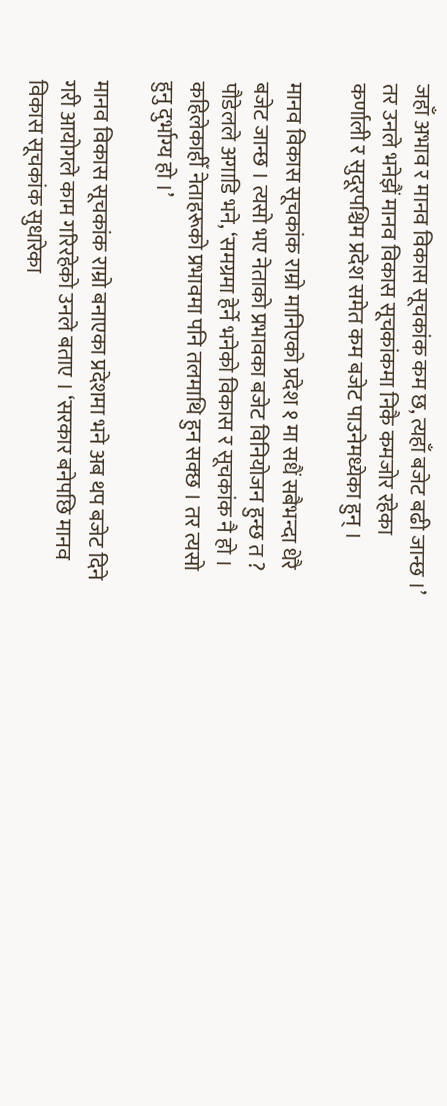जहाँ अभाव र मानव विकास सूचकांक कम छ, त्यहाँ बजेट बढी जान्छ ।’ तर उनले भनेझैं मानव विकास सूचकांकमा निकै कमजोर रहेका कर्णाली र सुदूरपश्चिम प्रदेश समेत कम बजेट पाउनेमध्येका हुन् ।

मानव विकास सूचकांक राम्रो मानिएको प्रदेश १ मा सधैं सबैभन्दा धेरै बजेट जान्छ । त्यसो भए नेताको प्रभावका बजेट विनियोजन हुन्छ त ? पौडेलले अगाडि भने, ‘समग्रमा हेर्ने भनेको विकास र सूचकांक नै हो । कहिलेकाहीँ नेताहरूको प्रभावमा पनि तलमाथि हुन सक्छ । तर त्यसो हुनु दुर्भाग्य हो ।’

मानव विकास सूचकांक राम्रो बनाएका प्रदेशमा भने अब थप बजेट दिने गरी आयोगले काम गरिरहेको उनले बताए । ‘सरकार बनेपछि मानव विकास सूचकांक सुधारेका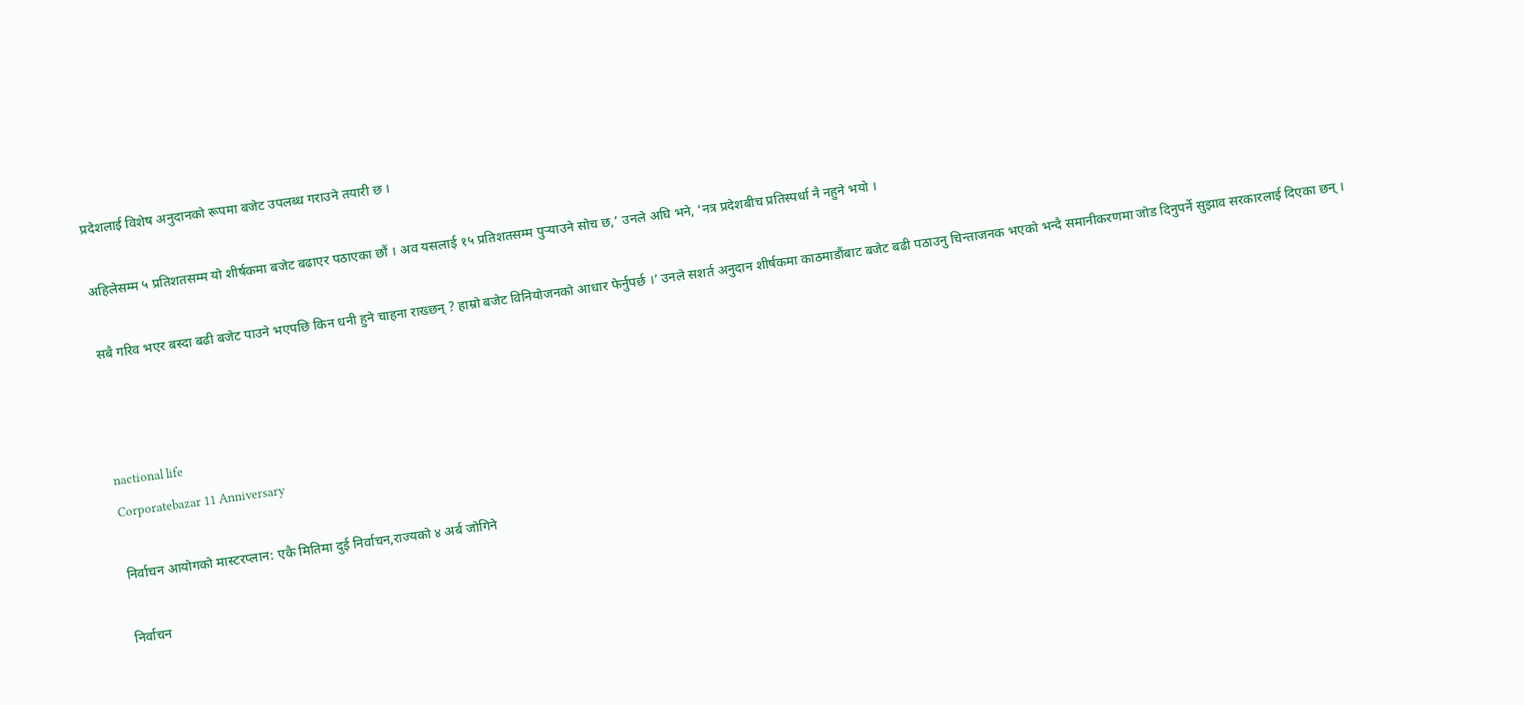प्रदेशलाई विशेष अनुदानको रूपमा बजेट उपलब्ध गराउने तयारी छ ।

अहिलेसम्म ५ प्रतिशतसम्म यो शीर्षकमा बजेट बढाएर पठाएका छौं । अव यसलाई १५ प्रतिशतसम्म पुर्‍याउने सोच छ,’ उनले अघि भने, ‘नत्र प्रदेशबीच प्रतिस्पर्धा नै नहुने भयो ।

सबै गरिव भएर बस्दा बढी बजेट पाउने भएपछि किन धनी हुने चाहना राख्छन् ? हाम्रो बजेट विनियोजनको आधार फेर्नुपर्छ ।’ उनले सशर्त अनुदान शीर्षकमा काठमाडौंबाट बजेट बढी पठाउनु चिन्ताजनक भएको भन्दै समानीकरणमा जोड दिनुपर्ने सुझाव सरकारलाई दिएका छन् ।



nactional life
Corporatebazar 11 Anniversary

निर्वाचन आयोगको मास्टरप्लान: एकै मितिमा दुई निर्वाचन,राज्यको ४ अर्ब जोगिने

निर्वाचन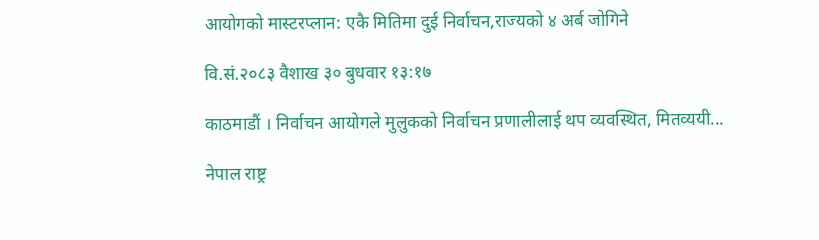आयोगको मास्टरप्लान: एकै मितिमा दुई निर्वाचन,राज्यको ४ अर्ब जोगिने

वि.सं.२०८३ वैशाख ३० बुधवार १३:१७

काठमाडौं । निर्वाचन आयोगले मुलुकको निर्वाचन प्रणालीलाई थप व्यवस्थित, मितव्ययी...

नेपाल राष्ट्र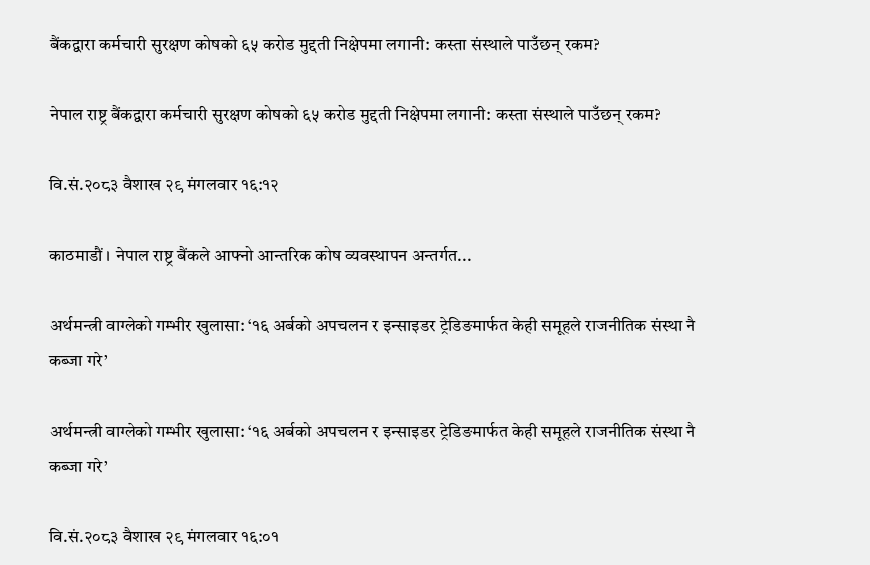बैंकद्वारा कर्मचारी सुरक्षण कोषको ६५ करोड मुद्दती निक्षेपमा लगानी: कस्ता संस्थाले पाउँछन् रकम?

नेपाल राष्ट्र बैंकद्वारा कर्मचारी सुरक्षण कोषको ६५ करोड मुद्दती निक्षेपमा लगानी: कस्ता संस्थाले पाउँछन् रकम?

वि.सं.२०८३ वैशाख २९ मंगलवार १६:१२

काठमाडौं । नेपाल राष्ट्र बैंकले आफ्नो आन्तरिक कोष व्यवस्थापन अन्तर्गत...

अर्थमन्त्री वाग्लेको गम्भीर खुलासा: ‘१६ अर्बको अपचलन र इन्साइडर ट्रेडिङमार्फत केही समूहले राजनीतिक संस्था नै कब्जा गरे’

अर्थमन्त्री वाग्लेको गम्भीर खुलासा: ‘१६ अर्बको अपचलन र इन्साइडर ट्रेडिङमार्फत केही समूहले राजनीतिक संस्था नै कब्जा गरे’

वि.सं.२०८३ वैशाख २९ मंगलवार १६:०१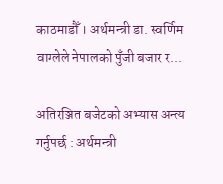काठमाडौँ । अर्थमन्त्री डा. स्वर्णिम वाग्लेले नेपालको पुँजी बजार र...

अतिरञ्जित बजेटको अभ्यास अन्त्य गर्नुपर्छ : अर्थमन्त्री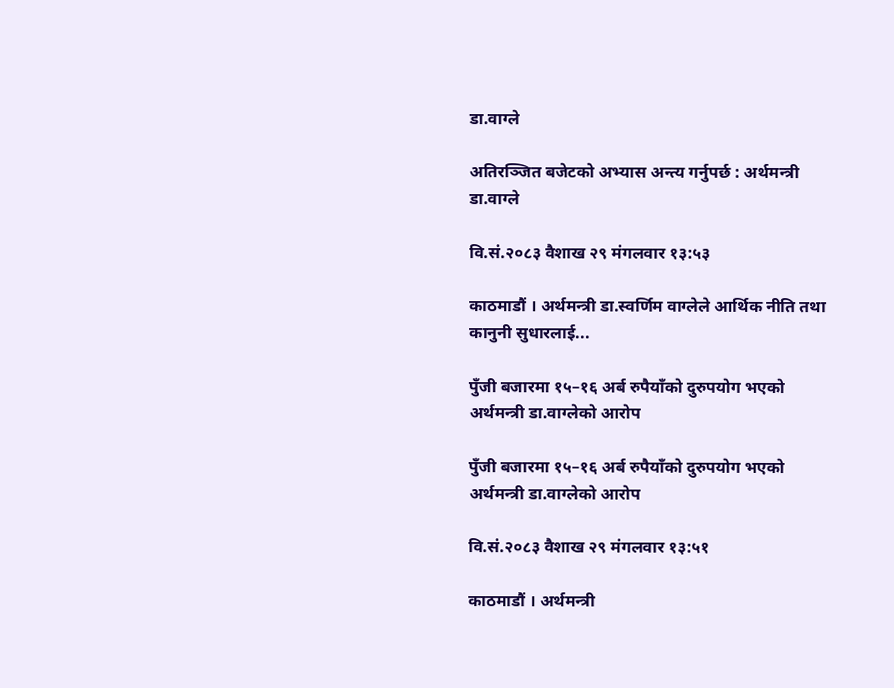डा.वाग्ले

अतिरञ्जित बजेटको अभ्यास अन्त्य गर्नुपर्छ : अर्थमन्त्री डा.वाग्ले

वि.सं.२०८३ वैशाख २९ मंगलवार १३:५३

काठमाडौं । अर्थमन्त्री डा.स्वर्णिम वाग्लेले आर्थिक नीति तथा कानुनी सुधारलाई...

पुँजी बजारमा १५–१६ अर्ब रुपैयाँको दुरुपयोग भएको अर्थमन्त्री डा.वाग्लेको आरोप

पुँजी बजारमा १५–१६ अर्ब रुपैयाँको दुरुपयोग भएको अर्थमन्त्री डा.वाग्लेको आरोप

वि.सं.२०८३ वैशाख २९ मंगलवार १३:५१

काठमाडौं । अर्थमन्त्री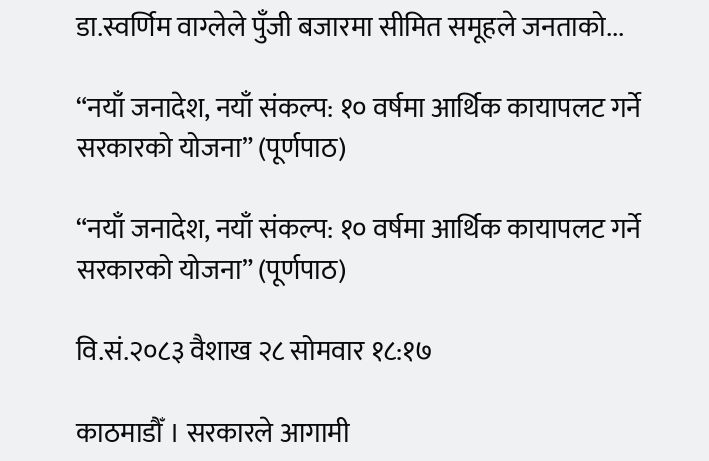डा.स्वर्णिम वाग्लेले पुँजी बजारमा सीमित समूहले जनताको...

“नयाँ जनादेश, नयाँ संकल्प: १० वर्षमा आर्थिक कायापलट गर्ने सरकारको योजना” (पूर्णपाठ)

“नयाँ जनादेश, नयाँ संकल्प: १० वर्षमा आर्थिक कायापलट गर्ने सरकारको योजना” (पूर्णपाठ)

वि.सं.२०८३ वैशाख २८ सोमवार १८:१७

काठमाडौँ । सरकारले आगामी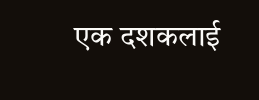एक दशकलाई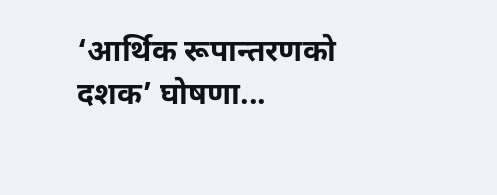‘आर्थिक रूपान्तरणको दशक’ घोषणा...